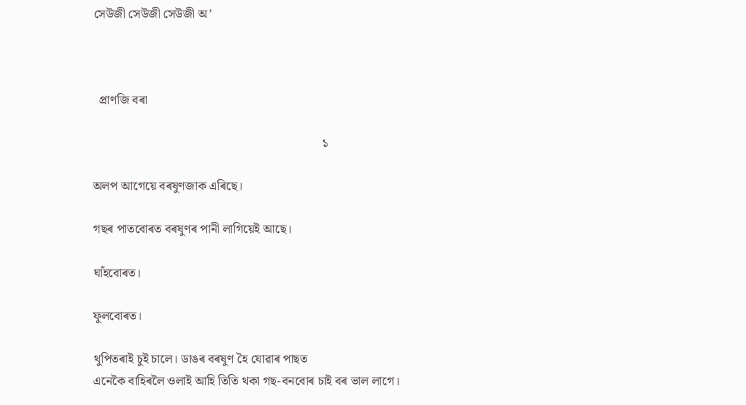সেউজী সেউজী সেউজী অ’



  প্ৰাণজি বৰা

                                                                          ১

অলপ আগেয়ে বৰষুণজাক এৰিছে।

গছৰ পাতবোৰত বৰষুণৰ পানী লাগিয়েই আছে।

ঘাঁ‌হবোৰত।

ফুলবোৰত।

থুপিতৰাই চুই চালে। ডাঙৰ বৰষুণ হৈ যোৱাৰ পাছত
এনেকৈ বাহিৰলৈ ওলাই আহি তিতি থকা গছ-বনবোৰ চাই বৰ ভাল লাগে।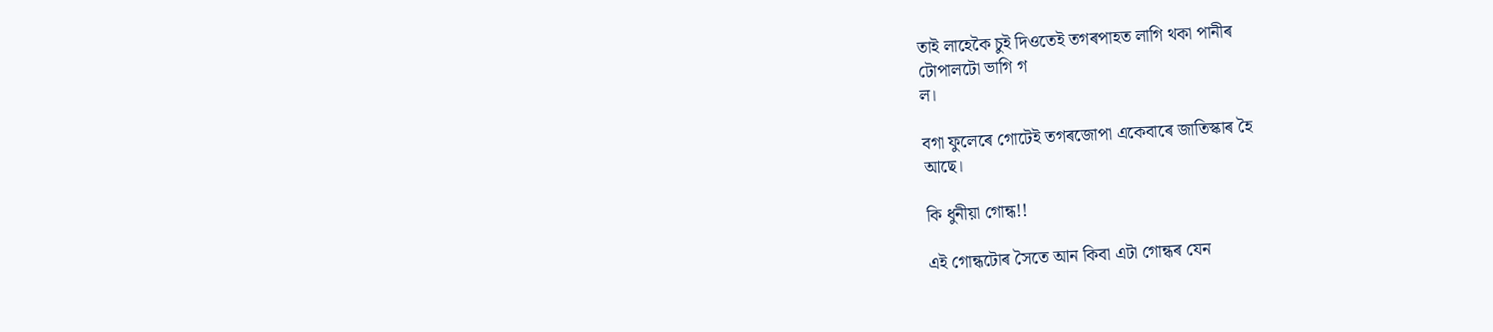তাই লাহেকৈ চুই দিওতেই তগৰপাহত লাগি থকা পানীৰ
টোপালটো ভাগি গ
ল।

বগা ফুলেৰে গোটেই তগৰজোপা একেবাৰে জাতিস্কাৰ হৈ
আছে।

কি ধুনীয়া গোন্ধ!!

এই গোন্ধটোৰ সৈতে আন কিবা এটা গোন্ধৰ যেন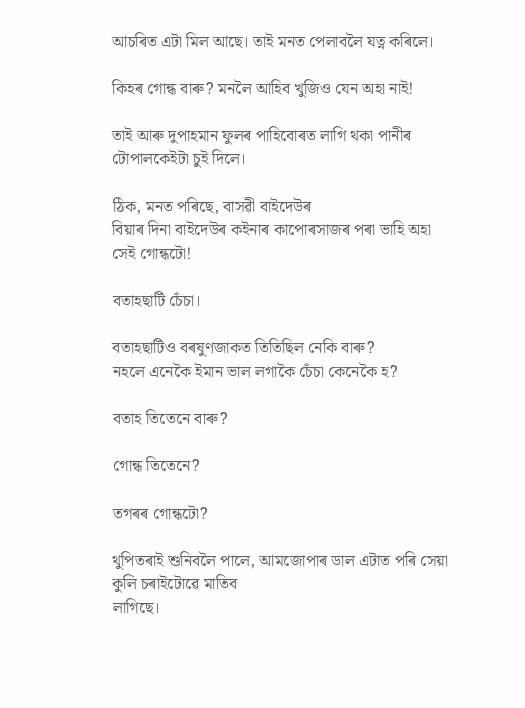আচৰিত এটা মিল আছে। তাই মনত পেলাবলৈ যত্ন কৰিলে।

কিহৰ গোন্ধ বাৰু? মনলৈ আহিব খুজিও যেন অহা নাই!

তাই আৰু দুপাহমান ফুলৰ পাহিবোৰত লাগি থকা পানীৰ
টোপালকেইটা চুই দিলে।

ঠিক, মনত পৰিছে, বাসৱী বাইদেউৰ
বিয়াৰ দিনা বাইদেউৰ কইনাৰ কাপোৰসাজৰ পৰা ভাহি অহা সেই গোন্ধটো!

বতাহছাটি চেঁচা।

বতাহছাটিও বৰষুণজাকত তিতিছিল নেকি বাৰু?
নহলে এনেকৈ ইমান ভাল লগাকৈ চেঁচা কেনেকৈ হ?

বতাহ তিতেনে বাৰু?

গোন্ধ তিতেনে?

তগৰৰ গোন্ধটো?

থুপিতৰাই শুনিবলৈ পালে, আমজোপাৰ ডাল এটাত পৰি সেয়া কুলি চৰাইটোৱে মাতিব
লাগিছে।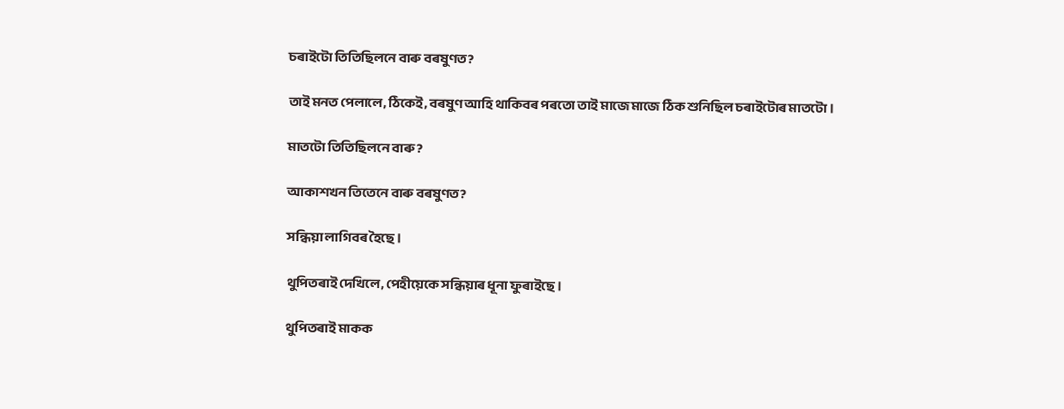চৰাইটো তিতিছিলনে বাৰু বৰষুণত?

তাই মনত পেলালে, ঠিকেই, বৰষুণ আহি থাকিবৰ পৰতো তাই মাজে মাজে ঠিক শুনিছিল চৰাইটোৰ মাতটো।

মাতটো তিতিছিলনে বাৰু ?

আকাশখন তিতেনে বাৰু বৰষুণত?

সন্ধিয়া লাগিবৰ হৈছে।

থুপিতৰাই দেখিলে, পেহীয়েকে সন্ধিয়াৰ ধূনা ফুৰাইছে।

থুপিতৰাই মাকক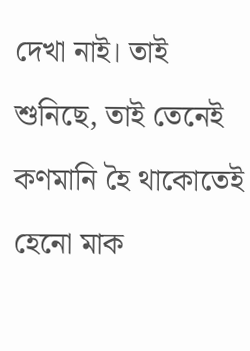দেখা নাই। তাই শুনিছে, তাই তেনেই কণমানি হৈ থাকোতেই হেনো মাক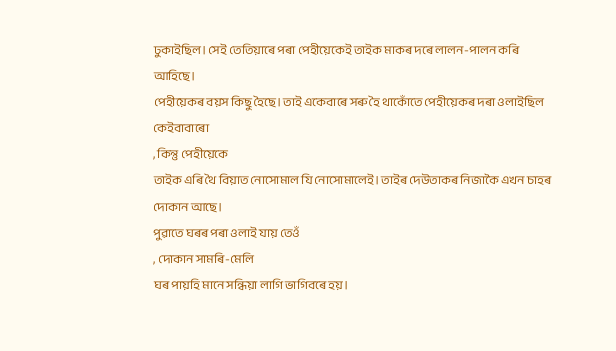ঢুকাইছিল। সেই তেতিয়াৰে পৰা পেহীয়েকেই তাইক মাকৰ দৰে লালন-পালন কৰি আহিছে।
পেহীয়েকৰ বয়স কিছু হৈছে। তাই একেবাৰে সৰু হৈ থাকোঁতে পেহীয়েকৰ দৰা ওলাইছিল
কেইবাবাৰো
, কিন্তু পেহীয়েকে
তাইক এৰি থৈ বিয়াত নোসোমাল যি নোসোমালেই। তাইৰ দেউতাকৰ নিজাকৈ এখন চাহৰ দোকান আছে।
পুৱাতে ঘৰৰ পৰা ওলাই যায় তেওঁ
, দোকান সামৰি-মেলি
ঘৰ পায়হি মানে সন্ধিয়া লাগি ভাগিবৰে হয়।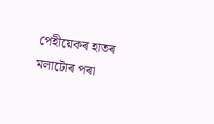পেহীয়েকৰ হাতৰ মলাটোৰ পৰা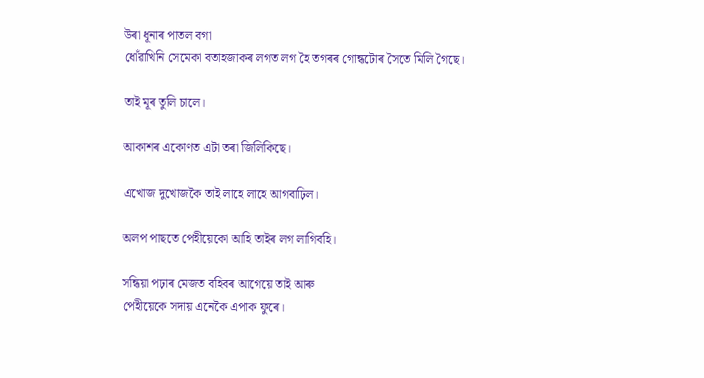উৰা ধূনাৰ পাতল বগা
ধোঁ‌ৱাখিনি সেমেকা বতাহজাকৰ লগত লগ হৈ তগৰৰ গোন্ধটোৰ সৈতে মিলি গৈছে।

তাই মূৰ তুলি চালে।

আকাশৰ একোণত এটা তৰা জিলিকিছে।

এখোজ দুখোজকৈ তাই লাহে লাহে আগবাঢ়িল।

অলপ পাছতে পেহীয়েকো আহি তাইৰ লগ লাগিবহি।

সন্ধিয়া পঢ়াৰ মেজত বহিবৰ আগেয়ে তাই আৰু
পেহীয়েকে সদায় এনেকৈ এপাক ফুৰে।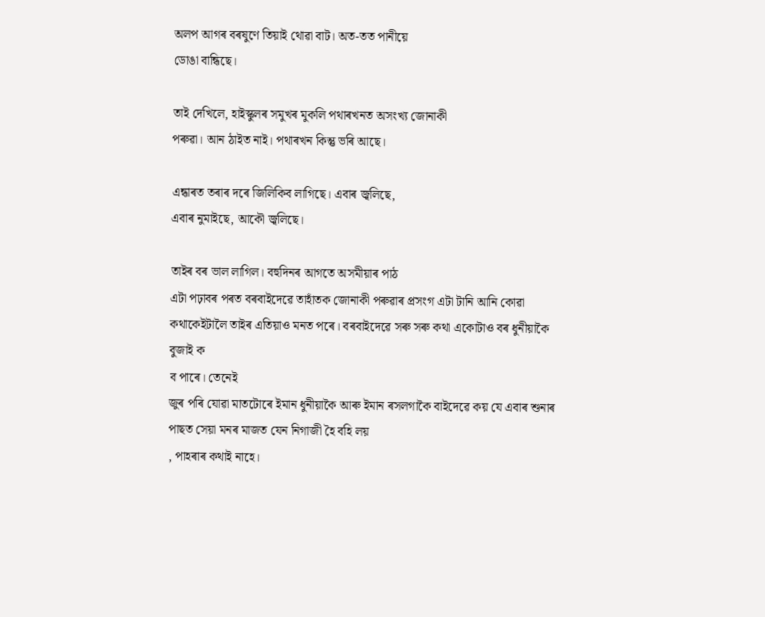অলপ আগৰ বৰষুণে তিয়াই থোৱা বাট। অত-তত পানীয়ে
ডোঙা বান্ধিছে।

তাই দেখিলে, হাইস্কুলৰ সমুখৰ মুকলি পথাৰখনত অসংখ্য জোনাকী
পৰুৱা। আন ঠাইত নাই। পথাৰখন কিন্তু ভৰি আছে।

এন্ধাৰত তৰাৰ দৰে জিলিকিব লাগিছে। এবাৰ জ্বলিছে,
এবাৰ নুমাইছে, আকৌ জ্বলিছে।

তাইৰ বৰ ভাল লাগিল। বহুদিনৰ আগতে অসমীয়াৰ পাঠ
এটা পঢ়াবৰ পৰত বৰবাইদেৱে তাহাঁতক জোনাকী পৰুৱাৰ প্ৰসংগ এটা টানি আনি কোৱা
কথাকেইটালৈ তাইৰ এতিয়াও মনত পৰে। বৰবাইদেৱে সৰু সৰু কথা একোটাও বৰ ধুনীয়াকৈ
বুজাই ক
ব পাৰে। তেনেই
জুৰ পৰি যোৱা মাতটোৰে ইমান ধুনীয়াকৈ আৰু ইমান ৰসলগাকৈ বাইদেৱে কয় যে এবাৰ শুনাৰ
পাছত সেয়া মনৰ মাজত যেন নিগাজী হৈ বহি লয়
, পাহৰাৰ কথাই নাহে।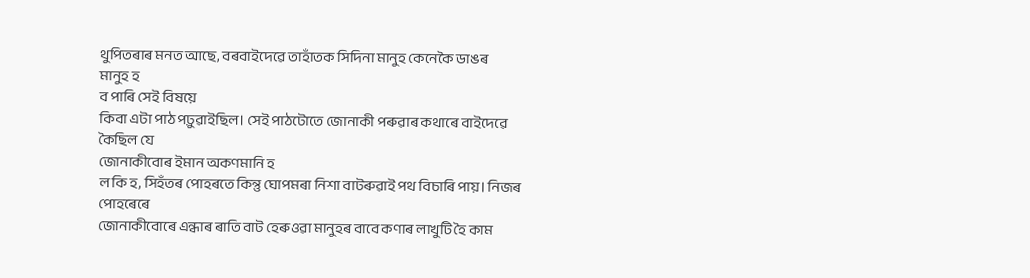থুপিতৰাৰ মনত আছে, বৰবাইদেৱে তাহাঁতক সিদিনা মানুহ কেনেকৈ ডাঙৰ
মানুহ হ
ব পাৰি সেই বিষয়ে
কিবা এটা পাঠ পঢ়ুৱাইছিল। সেই পাঠটোতে জোনাকী পৰুৱাৰ কথাৰে বাইদেৱে কৈছিল যে
জোনাকীবোৰ ইমান অকণমানি হ
ল কি হ, সিহঁতৰ পোহৰতে কিন্তু ঘোপমৰা নিশা বাটৰুৱাই পথ বিচাৰি পায়। নিজৰ পোহৰেৰে
জোনাকীবোৰে এন্ধাৰ ৰাতি বাট হেৰুওৱা মানুহৰ বাবে কণাৰ লাখুটি হৈ কাম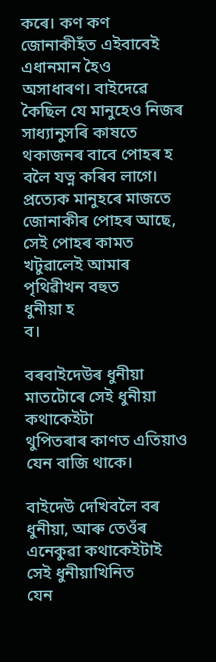কৰে। কণ কণ
জোনাকীহঁ‌ত এইবাবেই এধানমান হৈও অসাধাৰণ। বাইদেৱে কৈছিল যে মানুহেও নিজৰ
সাধ্যানুসৰি কাষতে থকাজনৰ বাবে পোহৰ হ
বলৈ যত্ন কৰিব লাগে। প্ৰত্যেক মানুহৰে মাজতে জোনাকীৰ পোহৰ আছে, সেই পোহৰ কামত খটুৱালেই আমাৰ পৃথিৱীখন বহুত
ধুনীয়া হ
ব।

বৰবাইদেউৰ ধুনীয়া মাতটোৰে সেই ধুনীয়া কথাকেইটা
থুপিতৰাৰ কাণত এতিয়াও যেন বাজি থাকে।

বাইদেউ দেখিবলৈ বৰ ধুনীয়া, আৰু তেওঁৰ এনেকুৱা কথাকেইটাই সেই ধুনীয়াখিনিত
যেন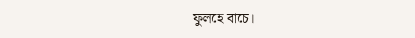ফুলহে বাচে।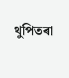থুপিতৰা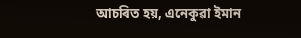আচৰিত হয়, এনেকুৱা ইমান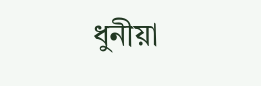ধুনীয়া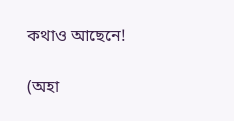কথাও আছেনে!

(অহা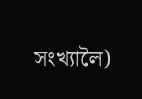সংখ্যালৈ)